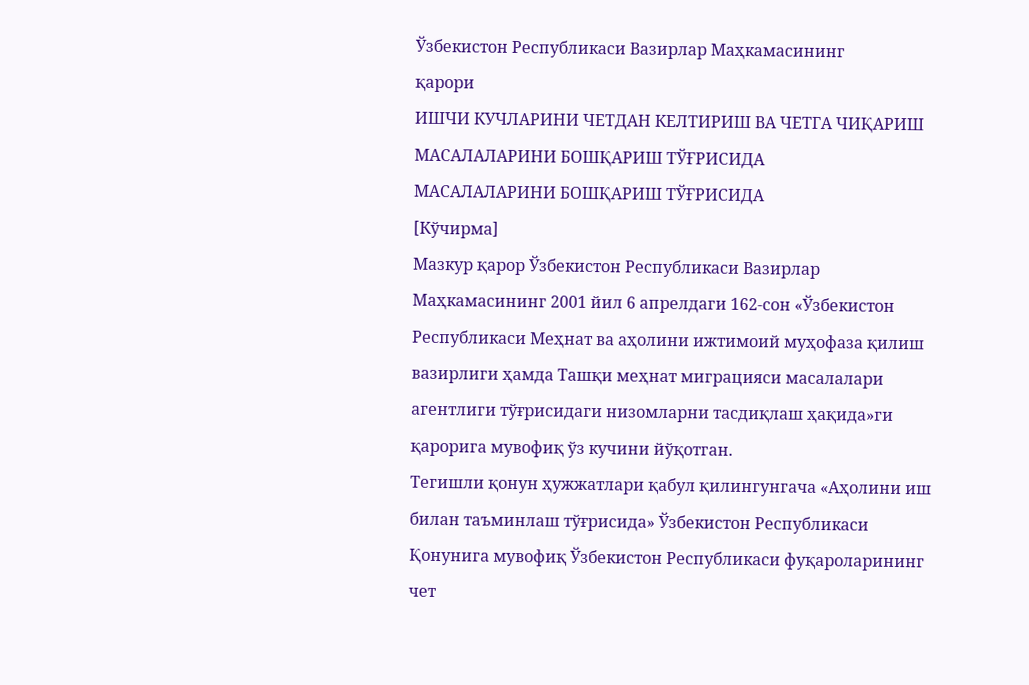Ўзбекистон Республикаси Вазирлар Маҳкамасининг
қарори
ИШЧИ КУЧЛАРИНИ ЧЕТДАН КЕЛТИРИШ ВА ЧЕТГА ЧИҚАРИШ
МАСАЛАЛАРИНИ БОШҚАРИШ ТЎҒРИСИДА
МАСАЛАЛАРИНИ БОШҚАРИШ ТЎҒРИСИДА
[Кўчирма]
Мазкур қарор Ўзбекистон Республикаси Вазирлар Mаҳкамасининг 2001 йил 6 апрелдаги 162-сон «Ўзбекистон Республикаси Меҳнат ва аҳолини ижтимоий муҳофаза қилиш вазирлиги ҳамда Ташқи меҳнат миграцияси масалалари агентлиги тўғрисидаги низомларни тасдиқлаш ҳақида»ги қарорига мувофиқ ўз кучини йўқотган.
Тегишли қонун ҳужжатлари қабул қилингунгача «Аҳолини иш билан таъминлаш тўғрисида» Ўзбекистон Республикаси Қонунига мувофиқ Ўзбекистон Республикаси фуқароларининг чет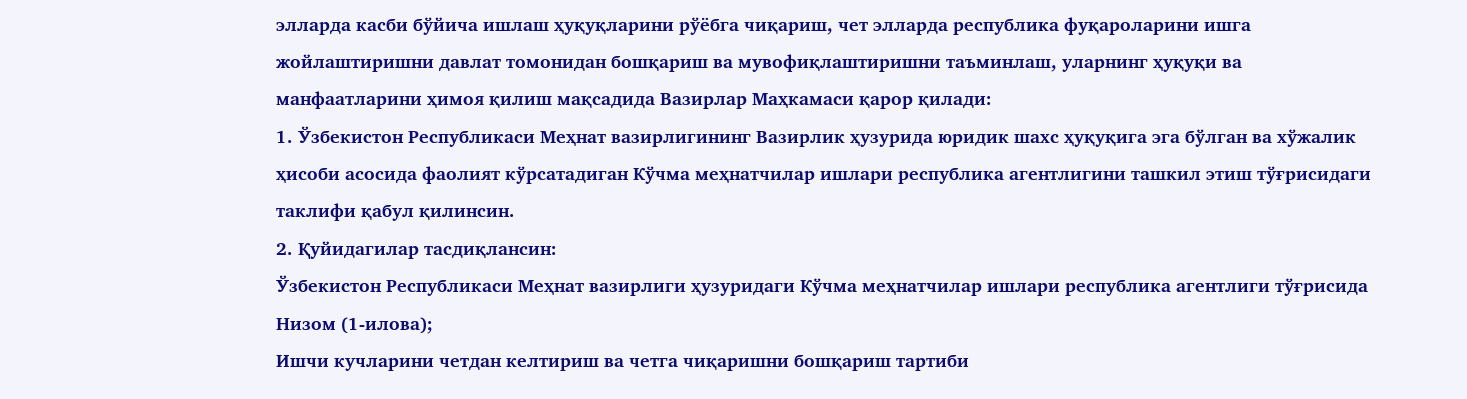элларда касби бўйича ишлаш ҳуқуқларини рўёбга чиқариш, чет элларда республика фуқароларини ишга жойлаштиришни давлат томонидан бошқариш ва мувофиқлаштиришни таъминлаш, уларнинг ҳуқуқи ва манфаатларини ҳимоя қилиш мақсадида Вазирлар Маҳкамаси қарор қилади:
1. Ўзбекистон Республикаси Меҳнат вазирлигининг Вазирлик ҳузурида юридик шахс ҳуқуқига эга бўлган ва хўжалик ҳисоби асосида фаолият кўрсатадиган Кўчма меҳнатчилар ишлари республика агентлигини ташкил этиш тўғрисидаги таклифи қабул қилинсин.
2. Қуйидагилар тасдиқлансин:
Ўзбекистон Республикаси Меҳнат вазирлиги ҳузуридаги Кўчма меҳнатчилар ишлари республика агентлиги тўғрисида Низом (1-илова);
Ишчи кучларини четдан келтириш ва четга чиқаришни бошқариш тартиби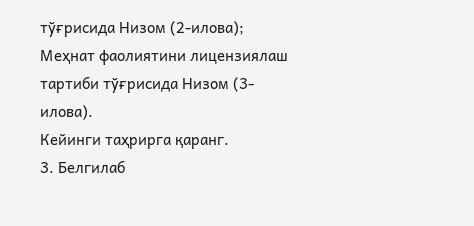тўғрисида Низом (2-илова);
Меҳнат фаолиятини лицензиялаш тартиби тўғрисида Низом (3-илова).
Кейинги таҳрирга қаранг.
3. Белгилаб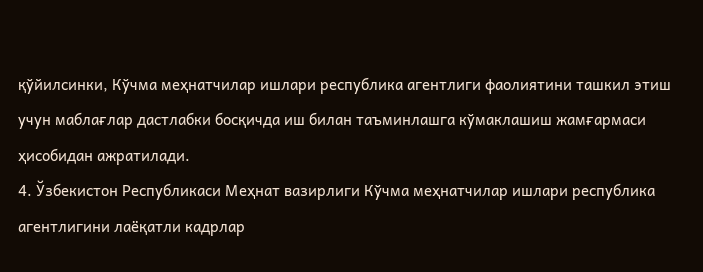қўйилсинки, Кўчма меҳнатчилар ишлари республика агентлиги фаолиятини ташкил этиш учун маблағлар дастлабки босқичда иш билан таъминлашга кўмаклашиш жамғармаси ҳисобидан ажратилади.
4. Ўзбекистон Республикаси Меҳнат вазирлиги Кўчма меҳнатчилар ишлари республика агентлигини лаёқатли кадрлар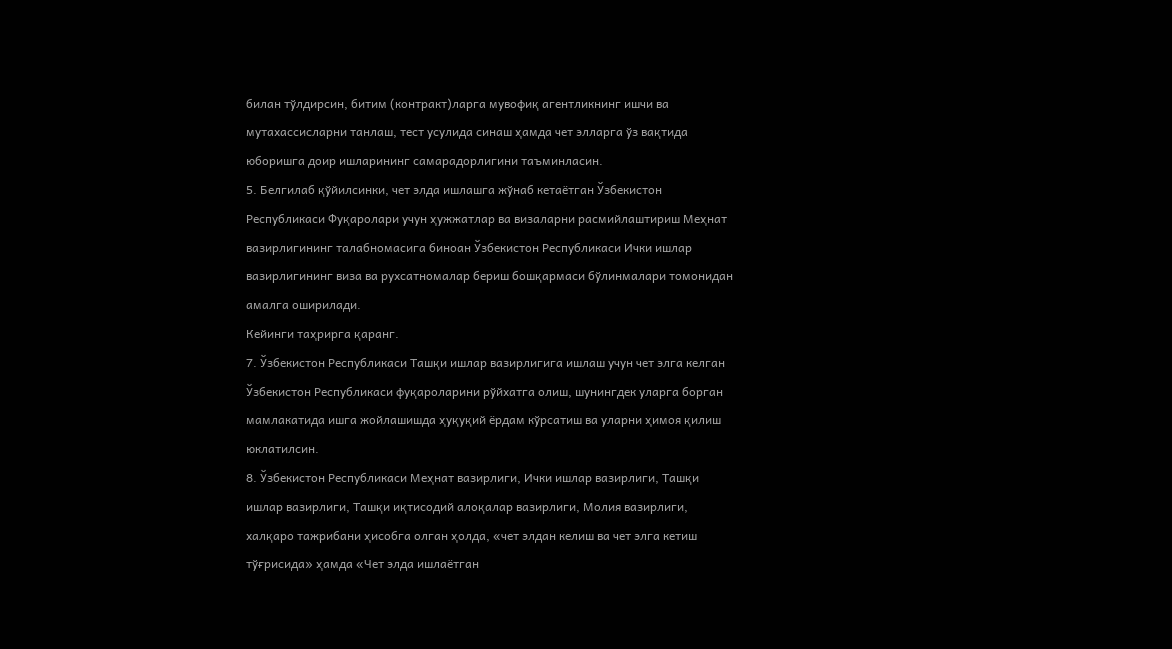билан тўлдирсин, битим (контракт)ларга мувофиқ агентликнинг ишчи ва мутахассисларни танлаш, тест усулида синаш ҳамда чет элларга ўз вақтида юборишга доир ишларининг самарадорлигини таъминласин.
5. Белгилаб қўйилсинки, чет элда ишлашга жўнаб кетаётган Ўзбекистон Республикаси Фуқаролари учун ҳужжатлар ва визаларни расмийлаштириш Меҳнат вазирлигининг талабномасига биноан Ўзбекистон Республикаси Ички ишлар вазирлигининг виза ва рухсатномалар бериш бошқармаси бўлинмалари томонидан амалга оширилади.
Кейинги таҳрирга қаранг.
7. Ўзбекистон Республикаси Ташқи ишлар вазирлигига ишлаш учун чет элга келган Ўзбекистон Республикаси фуқароларини рўйхатга олиш, шунингдек уларга борган мамлакатида ишга жойлашишда ҳуқуқий ёрдам кўрсатиш ва уларни ҳимоя қилиш юклатилсин.
8. Ўзбекистон Республикаси Меҳнат вазирлиги, Ички ишлар вазирлиги, Ташқи ишлар вазирлиги, Ташқи иқтисодий алоқалар вазирлиги, Молия вазирлиги, халқаро тажрибани ҳисобга олган ҳолда, «чет элдан келиш вa чет элга кетиш тўғрисида» ҳамда «Чет элда ишлаётган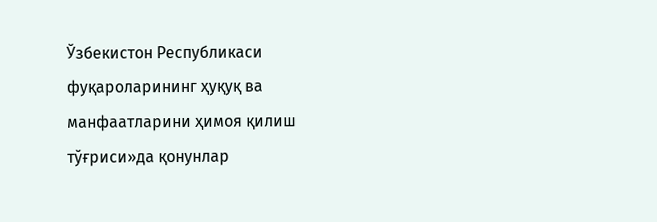Ўзбекистон Республикаси фуқароларининг ҳуқуқ ва манфаатларини ҳимоя қилиш тўғриси»да қонунлар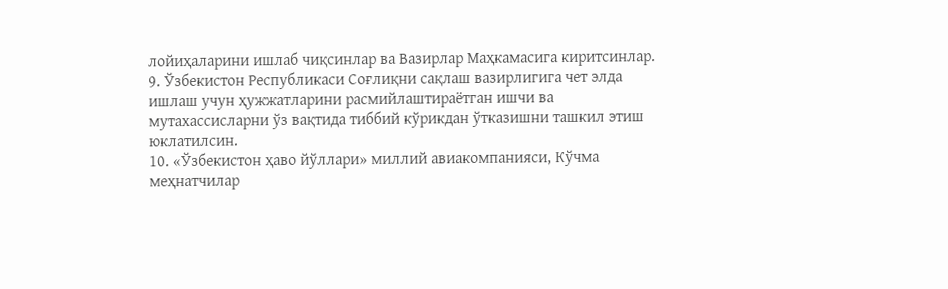лойиҳаларини ишлаб чиқсинлар ва Вазирлар Маҳкамасига киритсинлар.
9. Ўзбекистон Республикаси Соғлиқни сақлаш вазирлигига чет элда ишлаш учун ҳужжатларини расмийлаштираётган ишчи ва мутахассисларни ўз вақтида тиббий кўрикдан ўтказишни ташкил этиш юклатилсин.
10. «Ўзбекистон ҳаво йўллари» миллий авиакомпанияси, Кўчма меҳнатчилар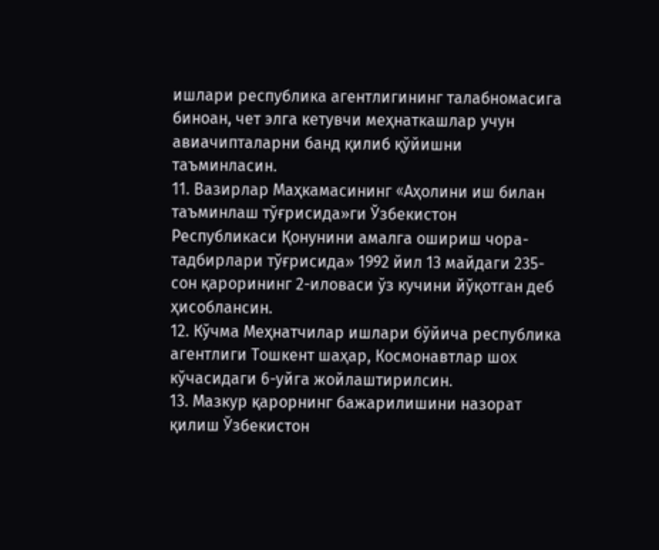ишлари республика агентлигининг талабномасига биноан, чет элга кетувчи меҳнаткашлар учун авиачипталарни банд қилиб қўйишни таъминласин.
11. Вазирлар Маҳкамасининг «Aҳолини иш билан таъминлаш тўғрисида»ги Ўзбекистон Республикаси Қонунини амалга ошириш чора-тадбирлари тўғрисида» 1992 йил 13 майдаги 235-сон қарорининг 2-иловаси ўз кучини йўқотган деб ҳисоблансин.
12. Кўчма Меҳнатчилар ишлари бўйича республика агентлиги Тошкент шаҳар, Космонавтлар шох кўчасидаги 6-уйга жойлаштирилсин.
13. Мазкур қарорнинг бажарилишини назорат қилиш Ўзбекистон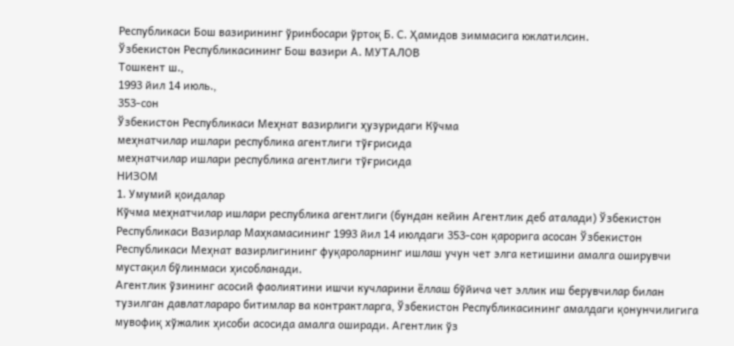Республикаси Бош вазирининг ўринбосари ўртоқ Б. С. Ҳамидов зиммасига юклатилсин.
Ўзбекистон Республикасининг Бош вазири А. МУТАЛОВ
Тошкент ш.,
1993 йил 14 июль.,
353-сон
Ўзбекистон Республикаси Меҳнат вазирлиги ҳузуридаги Кўчма
меҳнатчилар ишлари республика агентлиги тўғрисида
меҳнатчилар ишлари республика агентлиги тўғрисида
НИЗОМ
1. Умумий қоидалар
Кўчма меҳнатчилар ишлари республика агентлиги (бундан кейин Агентлик деб аталади) Ўзбекистон Республикаси Вазирлар Маҳкамасининг 1993 йил 14 июлдаги 353-сон қарорига асосан Ўзбекистон Республикаси Меҳнат вазирлигининг фуқароларнинг ишлаш учун чет элга кетишини амалга оширувчи мустақил бўлинмаси ҳисобланади.
Агентлик ўзининг асосий фаолиятини ишчи кучларини ёллаш бўйича чет эллик иш берувчилар билан тузилган давлатлараро битимлар ва контрактларга, Ўзбекистон Республикасининг амалдаги қонунчилигига мувофиқ хўжалик ҳисоби асосида амалга оширади. Агентлик ўз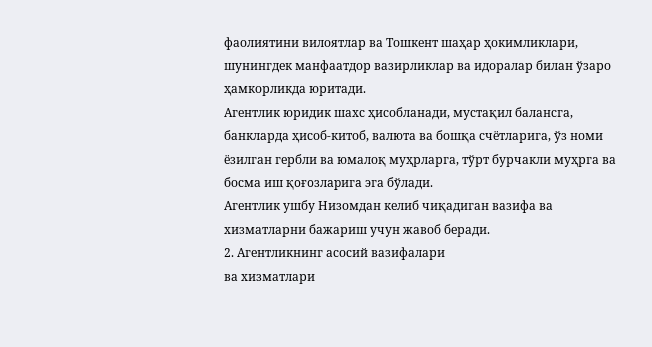фаолиятини вилоятлар ва Тошкент шаҳар ҳокимликлари, шунингдек манфаатдор вазирликлар ва идоралар билан ўзаро ҳамкорликда юритади.
Агентлик юридик шахс ҳисобланади, мустақил балансга, банкларда ҳисоб-китоб, валюта ва бошқа счётларига, ўз номи ёзилган гербли ва юмалоқ муҳрларга, тўрт бурчакли муҳрга ва босма иш қoғoзлapигa эга бўлади.
Агентлик ушбу Низомдан келиб чиқадиган вазифа ва хизматларни бажариш учун жавоб беради.
2. Агентликнинг асосий вазифалари
ва хизматлари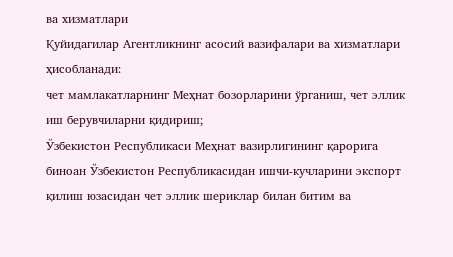ва хизматлари
Қуйидагилар Агентликнинг асосий вазифалари ва хизматлари ҳисобланади:
чет мамлакатларнинг Меҳнат бозорларини ўрганиш, чет эллик иш берувчиларни қидириш;
Ўзбекистон Республикаси Меҳнат вазирлигининг қарорига биноан Ўзбекистон Республикасидан ишчи-кучларини экспорт қилиш юзасидан чет эллик шериклар билан битим ва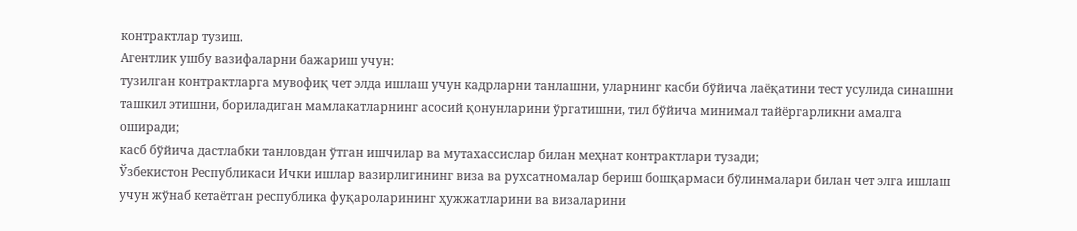контрактлар тузиш.
Агентлик ушбу вазифаларни бажариш учун:
тузилган контрактларга мувофиқ чет элда ишлаш учун кадрларни танлашни, уларнинг касби бўйича лаёқатини тест усулида синашни ташкил этишни, бориладиган мамлакатларнинг асосий қонунларини ўргатишни, тил бўйича минимал тайёргарликни амалга оширади;
касб бўйича дастлабки танловдан ўтган ишчилар ва мутахассислар билан меҳнат контрактлари тузади;
Ўзбекистон Республикаси Ички ишлар вазирлигининг виза ва рухсатномалар бериш бошқармаси бўлинмалари билан чет элга ишлаш учун жўнаб кетаётган республика фуқароларининг ҳужжатларини ва визаларини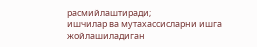расмийлаштиради;
ишчилар ва мутахассисларни ишга жойлашиладиган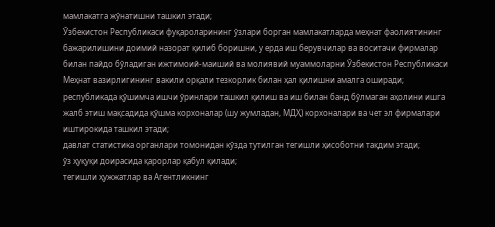мамлакатга жўнатишни ташкил этади;
Ўзбекистон Республикаси фуқароларининг ўзлари борган мамлакатларда меҳнат фаолиятининг бажарилишини доимий назорат қилиб боришни, у ерда иш берувчилар ва воситачи фирмалар билан пайдо бўладиган ижтимоий-маиший ва молиявий муаммоларни Ўзбекистон Республикаси Меҳнат вазирлигининг вакили орқали тезкорлик билан ҳал қилишни амалга оширади;
республикада қўшимча ишчи ўринлари ташкил қилиш ва иш билан банд бўлмаган аҳолини ишга жалб этиш мақсадида қўшма корхоналар (шу жумладан, МДҲ) корхоналари ва чет эл фирмалари иштирокида ташкил этади;
давлат статистика органлари томонидан кўзда тутилган тегишли ҳисоботни тақдим этади;
ўз ҳуқуқи доирасида қарорлар қабул қилади;
тегишли ҳужжатлар ва Агентликнинг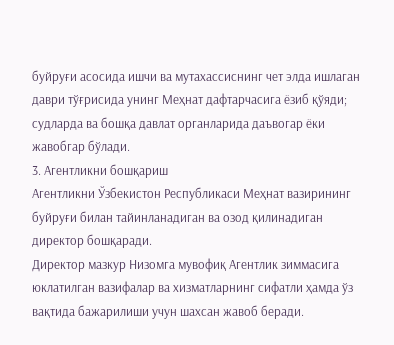буйруғи асосида ишчи ва мутахассиснинг чет элда ишлаган даври тўғрисида унинг Меҳнат дафтарчасига ёзиб қўяди;
судларда ва бошқа давлат органларида даъвогар ёки жавобгар бўлади.
3. Агентликни бошқариш
Агентликни Ўзбекистон Республикаси Меҳнат вазирининг буйpyғи билан тайинланадиган ва озод қилинадиган директор бошқаради.
Директор мазкур Низомга мувофиқ Агентлик зиммасига юклатилган вазифалар ва хизматларнинг сифатли ҳамда ўз вақтида бажарилиши учун шахсан жавоб беради.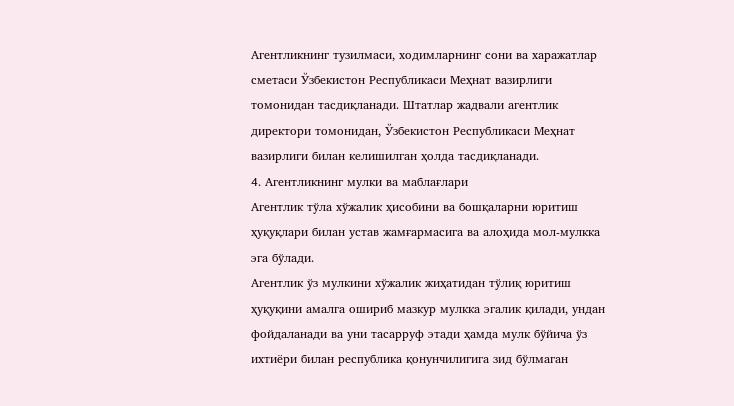Агентликнинг тузилмаси, ходимларнинг сони ва харажатлар сметаси Ўзбекистон Республикаси Меҳнат вазирлиги томонидан тасдиқланади. Штатлар жадвали агентлик директори томонидан, Ўзбекистон Республикаси Меҳнат вазирлиги билан келишилган ҳолда тасдиқланади.
4. Агентликнинг мулки ва мaблaғлари
Агентлик тўла хўжалик ҳисобини ва бошқаларни юритиш ҳуқуқлари билан устав жамғармасига ва алоҳида мол-мулкка эга бўлади.
Агентлик ўз мулкини хўжалик жиҳатидан тўлиқ юритиш ҳуқуқини амалга ошириб мазкур мулкка эгалик қилади, ундан фойдаланади ва уни тасарруф этади ҳамда мулк бўйича ўз ихтиёри билан республика қонунчилигига зид бўлмаган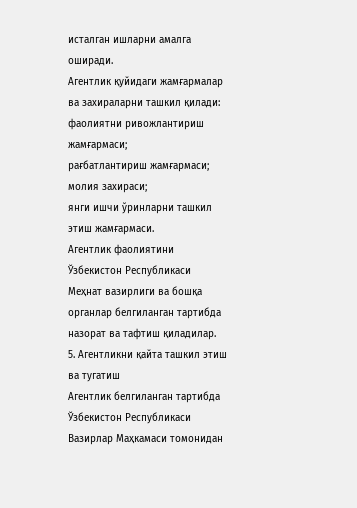исталган ишларни амалга оширади.
Агентлик қуйидаги жaмғapмaлap ва захираларни ташкил қилади:
фаолиятни ривожлантириш жамғармаси;
рағбатлантириш жaмғapмаси;
молия захираси;
янги ишчи ўринларни ташкил этиш жамғармаси.
Агентлик фаолиятини Ўзбекистон Республикаси Меҳнат вазирлиги ва бошқа органлар белгиланган тартибда назорат ва тафтиш қиладилар.
5. Агентликни қайта ташкил этиш ва тугатиш
Агентлик белгиланган тартибда Ўзбекистон Республикаси Вазирлар Маҳкамаси томонидан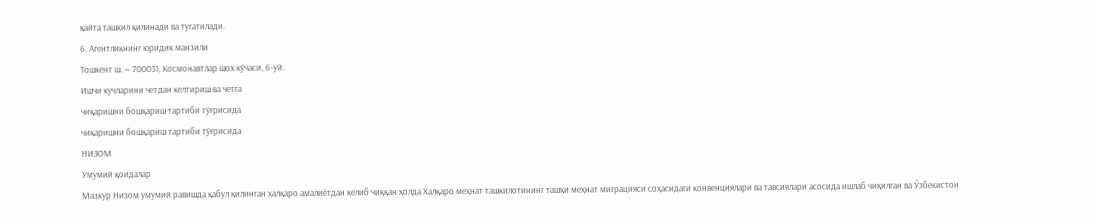қайта ташкил қилинади ва тугатилади.
6. Агентликнинг юридик манзили
Тошкент ш. — 700031, Космонавтлар шох кўчаси, 6-уй.
Ишчи кучларини четдан келтириш ва четга
чиқаришни бошқариш тартиби тўғрисида
чиқаришни бошқариш тартиби тўғрисида
НИЗОМ
Умумий қоидалар
Мазкур Низом умумий равишда қабул қилинган халқаро амалиётдан келиб чиққан ҳолда Халқаро меҳнат ташкилотининг ташқи меҳнат миграцияси соҳасидаги конвенциялари ва тавсиялари асосида ишлаб чиқилган ва Ўзбекистон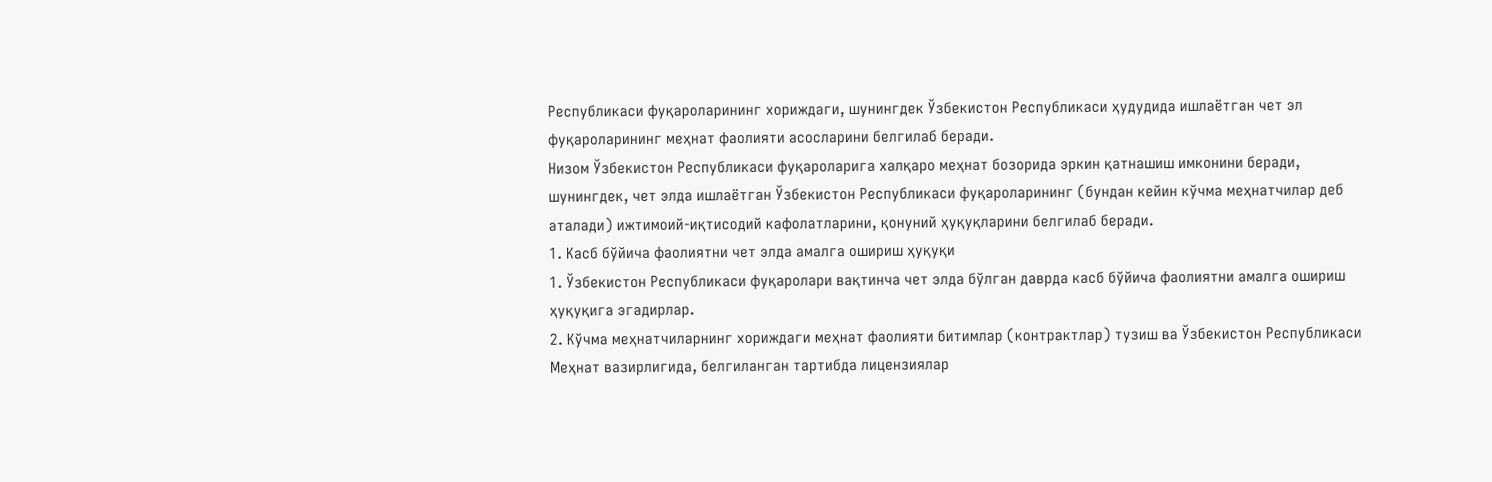Республикаси фуқароларининг хориждаги, шунингдек Ўзбекистон Республикаси ҳудудида ишлаётган чет эл фуқароларининг меҳнат фаолияти асосларини белгилаб беради.
Низом Ўзбекистон Республикаси фуқароларига халқаро меҳнат бозорида эркин қатнашиш имконини беради, шунингдек, чет элда ишлаётган Ўзбекистон Республикаси фуқароларининг (бундан кейин кўчма меҳнатчилар деб аталади) ижтимоий-иқтисодий кафолатларини, қонуний ҳуқуқларини белгилаб беради.
1. Касб бўйича фаолиятни чет элда амалга ошириш ҳуқуқи
1. Ўзбекистон Республикаси фуқаролари вақтинча чет элда бўлган даврда касб бўйича фаолиятни амалга ошириш ҳуқуқига эгадирлар.
2. Кўчма меҳнатчиларнинг хориждаги меҳнат фаолияти битимлар (контрактлар) тузиш ва Ўзбекистон Республикаси Меҳнат вазирлигида, белгиланган тартибда лицензиялар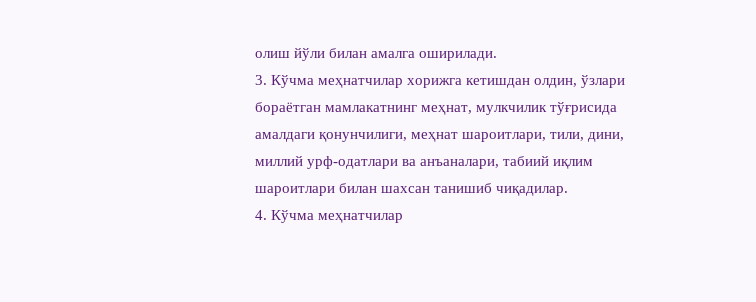олиш йўли билан амалга оширилади.
3. Кўчма меҳнатчилар хорижга кетишдан олдин, ўзлари бораётган мамлакатнинг меҳнат, мулкчилик тўғрисида амалдаги қонунчилиги, меҳнат шароитлари, тили, дини, миллий урф-одатлари ва анъаналари, табиий иқлим шароитлари билан шахсан танишиб чиқадилар.
4. Кўчма меҳнатчилар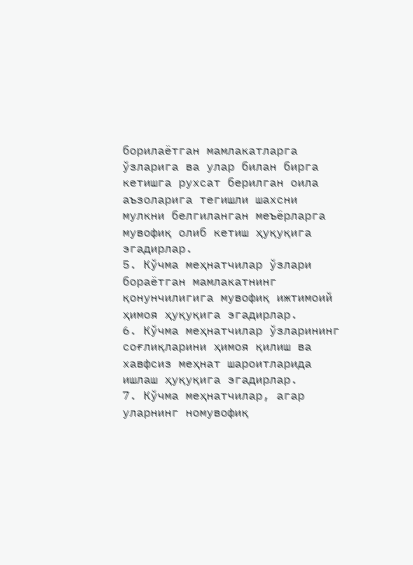борилаётган мамлакатларга ўзларига ва улар билан бирга кетишга рухсат берилган оила аъзоларига тегишли шахсни мулкни белгиланган меъёрларга мувофиқ олиб кетиш ҳуқуқига эгадирлар.
5. Кўчма меҳнатчилар ўзлари бораётган мамлакатнинг қонунчилигига мувофиқ ижтимоий ҳимоя ҳуқуқига эгадирлар.
6. Кўчма меҳнатчилар ўзларининг соғлиқларини ҳимоя қилиш ва хавфсиз меҳнат шароитларида ишлаш ҳуқуқига эгадирлар.
7. Кўчма меҳнатчилар, агар уларнинг номувофиқ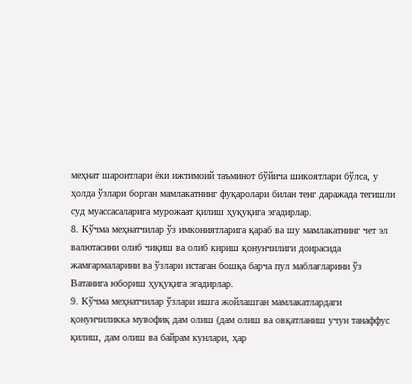меҳнат шароитлари ёки ижтимоий таъминот бўйича шикоятлари бўлса, у ҳолда ўзлари борган мамлакатнинг фуқаролари билан тенг даражада тегишли суд муассасаларига мурожаат қилиш ҳуқуқига эгадирлар.
8. Кўчма меҳнатчилар ўз имкониятларига қараб ва шу мамлакатнинг чет эл валютасини олиб чиқиш ва олиб кириш қонунчилиги доирасида жaмғapмaлapини ва ўзлари истаган бошқа барча пул маблағларини ўз Ватанига юбориш ҳуқуқига эгадирлар.
9. Кўчма меҳнатчилар ўзлари ишга жойлашган мамлакатлардаги қонунчиликка мувофиқ дам олиш (дам олиш ва овқатланиш учун танаффус қилиш, дам олиш ва байрам кунлари, ҳар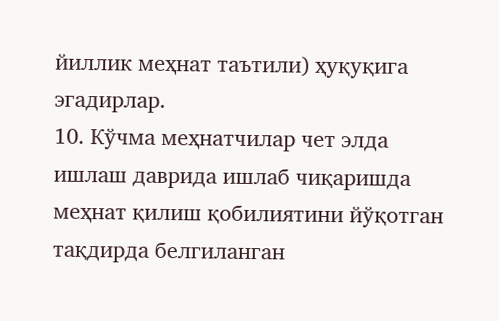йиллик меҳнат таътили) ҳуқуқига эгадирлар.
10. Кўчма меҳнатчилар чет элда ишлаш даврида ишлаб чиқаришда меҳнат қилиш қобилиятини йўқотган тақдирда белгиланган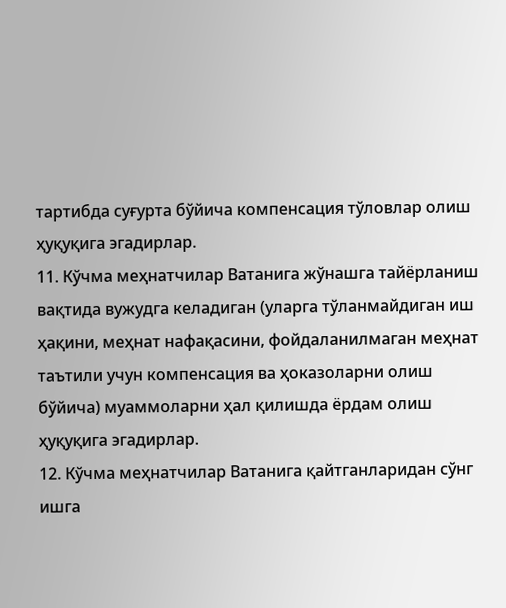тартибда суғурта бўйича компенсация тўловлар олиш ҳуқуқига эгадирлар.
11. Кўчма меҳнатчилар Ватанига жўнашга тайёрланиш вақтида вужудга келадиган (уларга тўланмайдиган иш ҳақини, меҳнат нафақасини, фойдаланилмаган меҳнат таътили учун компенсация ва ҳоказоларни олиш бўйича) муаммоларни ҳал қилишда ёрдам олиш ҳуқуқига эгадирлар.
12. Кўчма меҳнатчилар Ватанига қайтганларидан сўнг ишга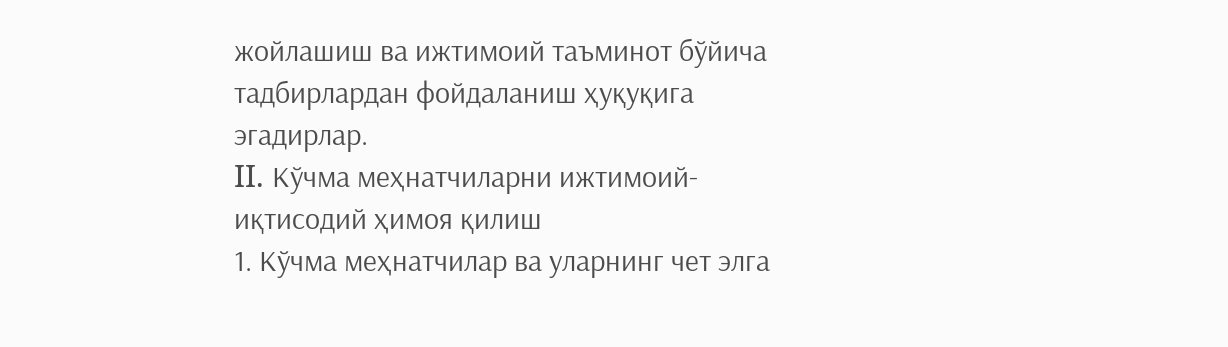жойлашиш ва ижтимоий таъминот бўйича тадбирлардан фойдаланиш ҳуқуқига эгадирлар.
II. Кўчма меҳнатчиларни ижтимоий-иқтисодий ҳимоя қилиш
1. Кўчма меҳнатчилар ва уларнинг чет элга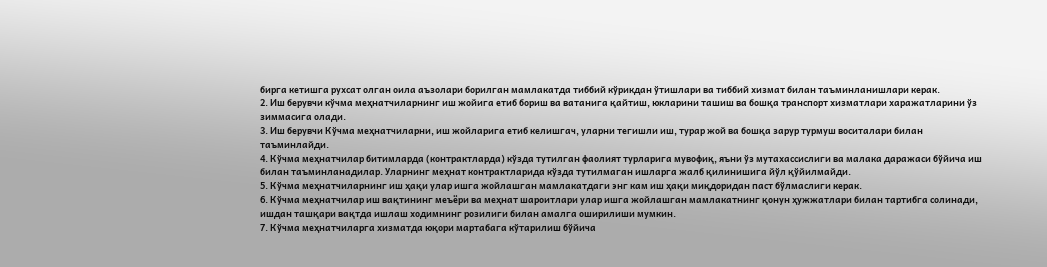бирга кетишга рухсат олган оила аъзолари борилган мамлакатда тиббий кўрикдан ўтишлари ва тиббий хизмат билан таъминланишлари керак.
2. Иш берувчи кўчма меҳнатчиларнинг иш жойига етиб бориш ва ватанига қайтиш, юкларини ташиш ва бошқа транспорт хизматлари харажатларини ўз зиммасига олади.
3. Иш берувчи Кўчма меҳнатчиларни, иш жойларига етиб келишгач, уларни тегишли иш, турар жой ва бошқа зарур турмуш воситалари билан таъминлайди.
4. Кўчма меҳнатчилар битимларда (контрактларда) кўзда тутилган фаолият турларига мувофиқ, яъни ўз мутахассислиги ва малака даражаси бўйича иш билан таъминланадилар. Уларнинг меҳнат контрактларида кўзда тутилмаган ишларга жалб қилинишига йўл қўйилмайди.
5. Кўчма меҳнатчиларнинг иш ҳақи улар ишга жойлашган мамлакатдаги энг кам иш ҳақи миқдоридан паст бўлмаслиги керак.
6. Кўчма меҳнатчилар иш вақтининг меъёри ва меҳнат шароитлари улар ишга жойлашган мамлакатнинг қонун ҳужжатлари билан тартибга солинади, ишдан ташқари вақтда ишлаш ходимнинг розилиги билан амалга оширилиши мумкин.
7. Кўчма меҳнатчиларга хизматда юқори мартабага кўтарилиш бўйича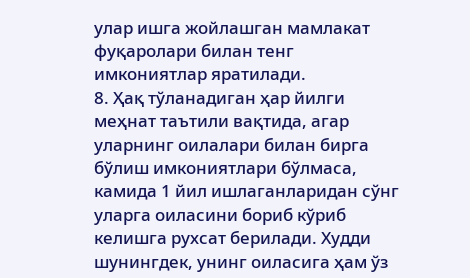улар ишга жойлашган мамлакат фуқаролари билан тенг имкониятлар яратилади.
8. Ҳақ тўланадиган ҳар йилги меҳнат таътили вақтида, агар уларнинг оилалари билан бирга бўлиш имкониятлари бўлмаса, камида 1 йил ишлаганларидан сўнг уларга оиласини бориб кўриб келишга рухсат берилади. Худди шунингдек, унинг оиласига ҳам ўз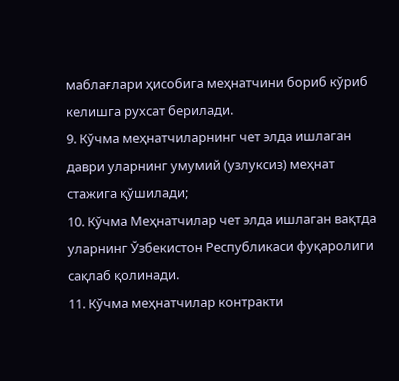маблағлари ҳисобига меҳнатчини бориб кўриб келишга рухсат берилади.
9. Кўчма меҳнатчиларнинг чет элда ишлаган даври уларнинг умумий (узлуксиз) меҳнат стажига қўшилади;
10. Кўчма Меҳнатчилар чет элда ишлаган вақтда уларнинг Ўзбекистон Республикаси фуқаролиги сақлаб қолинади.
11. Кўчма меҳнатчилар контракти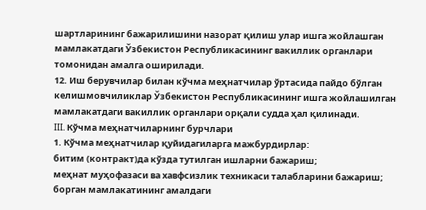шартларининг бажарилишини назорат қилиш улар ишга жойлашган мамлакатдаги Ўзбекистон Республикасининг вакиллик органлари томонидан амалга оширилади.
12. Иш берувчилар билан кўчма меҳнатчилар ўртасида пайдо бўлган келишмовчиликлар Ўзбекистон Республикасининг ишга жойлашилган мамлакатдаги вакиллик органлари орқали судда ҳал қилинади.
III. Кўчма меҳнатчиларнинг бурчлари
1. Кўчма меҳнатчилар қуйидагиларга мажбурдирлар:
битим (контракт)да кўзда тутилган ишларни бажариш;
меҳнат муҳофазаси ва хавфсизлик техникаси талабларини бажариш;
борган мамлакатининг амалдаги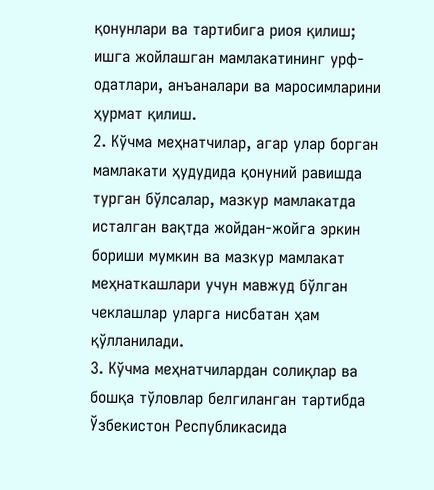қонунлари ва тартибига риоя қилиш;
ишга жойлашган мамлакатининг урф-одатлари, анъаналари ва маросимларини ҳурмат қилиш.
2. Кўчма меҳнатчилар, агар улар борган мамлакати ҳудудида қонуний равишда турган бўлсалар, мазкур мамлакатда исталган вақтда жойдан-жойга эркин бориши мумкин ва мазкур мамлакат меҳнаткашлари учун мавжуд бўлган чеклашлар уларга нисбатан ҳам қўлланилади.
3. Кўчма меҳнатчилардан солиқлар ва бошқа тўловлар белгиланган тартибда Ўзбекистон Республикасида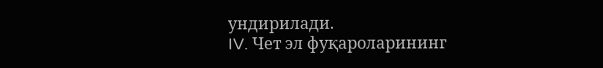ундирилади.
IV. Чет эл фуқароларининг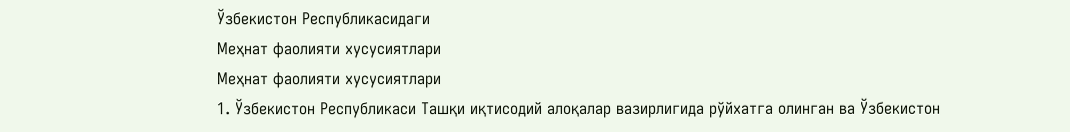Ўзбекистон Республикасидаги
Меҳнат фаолияти хусусиятлари
Меҳнат фаолияти хусусиятлари
1. Ўзбекистон Республикаси Ташқи иқтисодий алоқалар вазирлигида рўйхатга олинган ва Ўзбекистон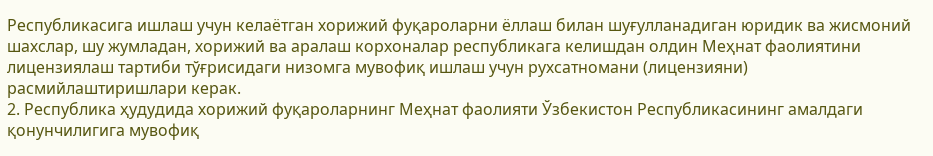Республикасига ишлаш учун келаётган хорижий фуқароларни ёллаш билан шуғулланадиган юридик ва жисмоний шахслар, шу жумладан, хорижий ва аралаш корхоналар республикага келишдан олдин Меҳнат фаолиятини лицензиялаш тартиби тўғрисидаги низомга мувофиқ ишлаш учун рухсатномани (лицензияни) расмийлаштиришлари керак.
2. Республика ҳудудида хорижий фуқароларнинг Меҳнат фаолияти Ўзбекистон Республикасининг амалдаги қонунчилигига мувофиқ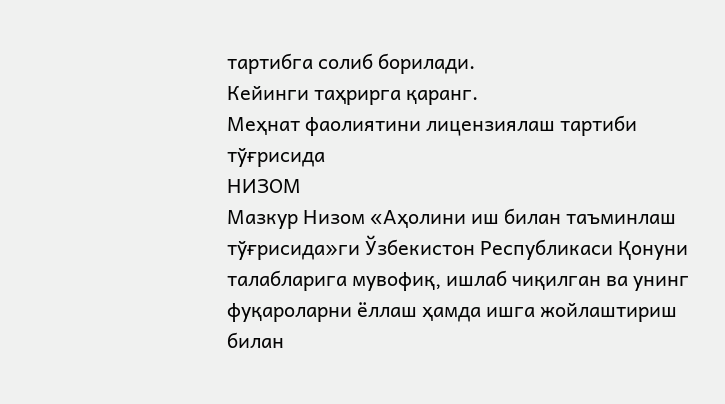тартибга солиб борилади.
Кейинги таҳрирга қаранг.
Меҳнат фаолиятини лицензиялаш тартиби тўғрисида
НИЗОМ
Мазкур Низом «Аҳолини иш билан таъминлаш тўғрисида»ги Ўзбекистон Республикаси Қонуни талабларига мувофиқ, ишлаб чиқилган ва унинг фуқароларни ёллаш ҳамда ишга жойлаштириш билан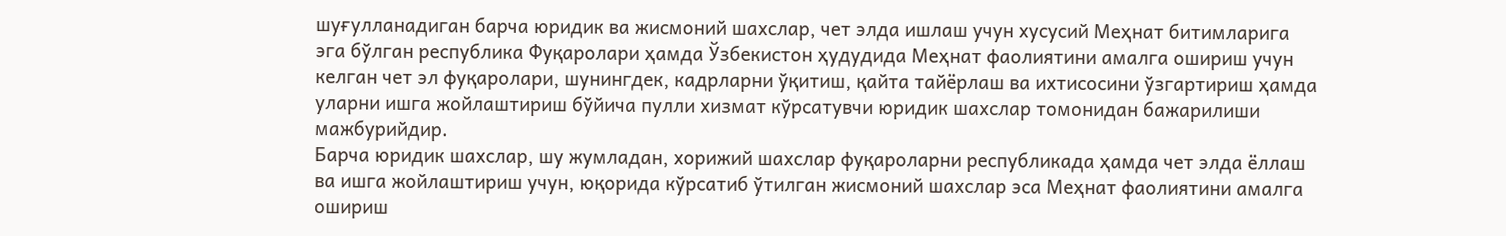шуғулланадиган барча юридик ва жисмоний шахслар, чет элда ишлаш учун хусусий Меҳнат битимларига эга бўлган республика Фуқаролари ҳамда Ўзбекистон ҳудудида Меҳнат фаолиятини амалга ошириш учун келган чет эл фуқаролари, шунингдек, кадрларни ўқитиш, қайта тайёрлаш ва ихтисосини ўзгартириш ҳамда уларни ишга жойлаштириш бўйича пулли хизмат кўрсатувчи юридик шахслар томонидан бажарилиши мажбурийдир.
Барча юридик шахслар, шу жумладан, хорижий шахслар фуқароларни республикада ҳамда чет элда ёллаш ва ишга жойлаштириш учун, юқорида кўрсатиб ўтилган жисмоний шахслар эса Меҳнат фаолиятини амалга ошириш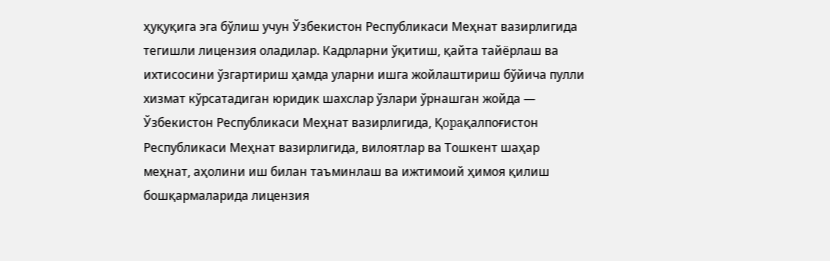ҳуқуқига эга бўлиш учун Ўзбекистон Республикаси Меҳнат вазирлигида тегишли лицензия оладилар. Кадрларни ўқитиш, қайта тайёрлаш ва ихтисосини ўзгартириш ҳамда уларни ишга жойлаштириш бўйича пулли хизмат кўрсатадиган юридик шахслар ўзлари ўрнашган жойда — Ўзбекистон Республикаси Меҳнат вазирлигида, Қopaқaлпoғиcтoн Республикаси Меҳнат вазирлигида, вилоятлар ва Тошкент шаҳар меҳнат, аҳолини иш билан таъминлаш ва ижтимоий ҳимоя қилиш бошқармаларида лицензия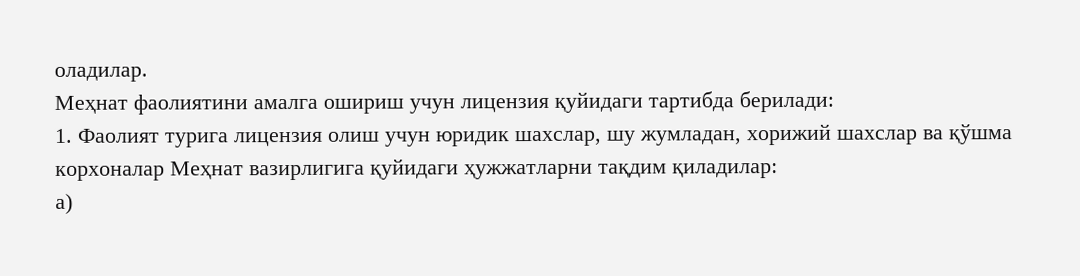оладилар.
Меҳнат фаолиятини амалга ошириш учун лицензия қуйидаги тартибда берилади:
1. Фаолият турига лицензия олиш учун юридик шахслар, шу жумладан, хорижий шахслар ва қўшма корхоналар Меҳнат вазирлигига қуйидаги ҳужжатларни тақдим қиладилар:
а)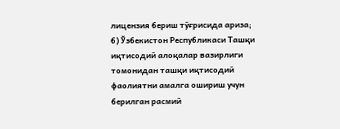лицензия бериш тўғрисида ариза;
б) Ўзбекистон Республикаси Ташқи иқтисодий алоқалар вазирлиги томонидан ташқи иқтисодий фаолиятни амалга ошириш учун берилган расмий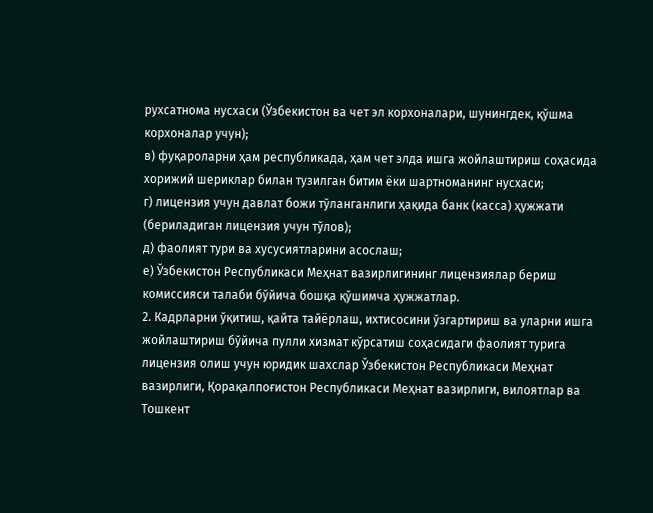рухсатнома нусхаси (Ўзбекистон ва чет эл корхоналари, шунингдек, қўшма корхоналар учун);
в) фуқароларни ҳам республикада, ҳам чет элда ишга жойлаштириш соҳасида хорижий шериклар билан тузилган битим ёки шартноманинг нусхаси;
г) лицензия учун давлат божи тўланганлиги ҳақида банк (касса) ҳужжати (бериладиган лицензия учун тўлов);
д) фаолият тури ва хусусиятларини асослаш;
е) Ўзбекистон Республикаси Меҳнат вазирлигининг лицензиялар бериш комиссияси талаби бўйича бошқа қўшимча ҳужжатлар.
2. Кадрларни ўқитиш, қайта тайёрлаш, ихтисосини ўзгартириш ва уларни ишга жойлаштириш бўйича пулли хизмат кўрсатиш соҳасидаги фаолият турига лицензия олиш учун юридик шахслар Ўзбекистон Республикаси Меҳнат вазирлиги, Қорақалпоғистон Республикаси Меҳнат вазирлиги, вилоятлар ва Тошкент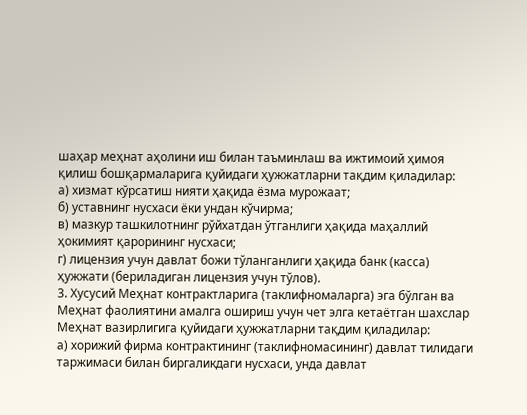шаҳар меҳнат аҳолини иш билан таъминлаш ва ижтимоий ҳимоя қилиш бошқармаларига қуйидаги ҳужжатларни тақдим қиладилар:
а) хизмат кўрсатиш нияти ҳақида ёзма мурожаат;
б) уставнинг нусхаси ёки ундан кўчирма;
в) мазкур ташкилотнинг рўйхатдан ўтганлиги ҳақида маҳаллий ҳокимият қарорининг нусхаси;
г) лицензия учун давлат божи тўланганлиги ҳақида банк (касса) ҳужжати (бериладиган лицензия учун тўлов).
3. Хусусий Меҳнат контрактларига (таклифномаларга) эга бўлган ва Меҳнат фаолиятини амалга ошириш учун чет элга кетаётган шахслар Меҳнат вазирлигига қуйидаги ҳужжатларни тақдим қиладилар:
а) хорижий фирма контрактининг (таклифномасининг) давлат тилидаги таржимаси билан биргаликдаги нусхаси, унда давлат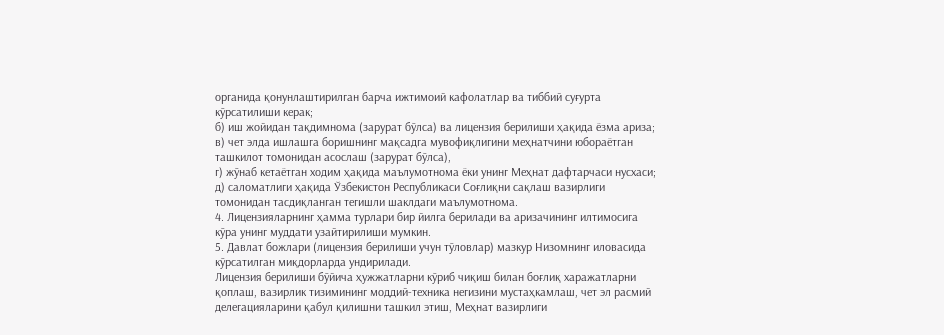органида қонунлаштирилган барча ижтимоий кафолатлар ва тиббий cyғypтa кўрсатилиши керак;
б) иш жойидан тақдимнома (зарурат бўлса) ва лицензия берилиши ҳақида ёзма ариза;
в) чет элда ишлашга боришнинг мақсадга мувофиқлигини меҳнатчини юбораётган ташкилот томонидан асослаш (зарурат бўлса),
г) жўнаб кетаётган ходим ҳақида маълумотнома ёки унинг Меҳнат дафтарчаси нусхаси;
д) саломатлиги ҳақида Ўзбекистон Республикаси Соғлиқни сақлаш вазирлиги томонидан тасдиқланган тегишли шаклдаги маълумотнома.
4. Лицензияларнинг ҳамма турлари бир йилга берилади ва аризачининг илтимосига кўра унинг муддати узайтирилиши мумкин.
5. Давлат божлари (лицензия берилиши учун тўловлар) мазкур Низомнинг иловасида кўрсатилган миқдорларда ундирилади.
Лицензия берилиши бўйича ҳужжатларни кўриб чиқиш билан боғлиқ харажатларни қоплаш, вазирлик тизимининг моддий-техника негизини мустаҳкамлаш, чет эл расмий делегацияларини қабул қилишни ташкил этиш, Меҳнат вазирлиги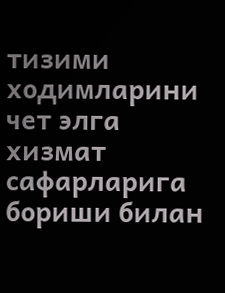тизими ходимларини чет элга хизмат сафарларига бориши билан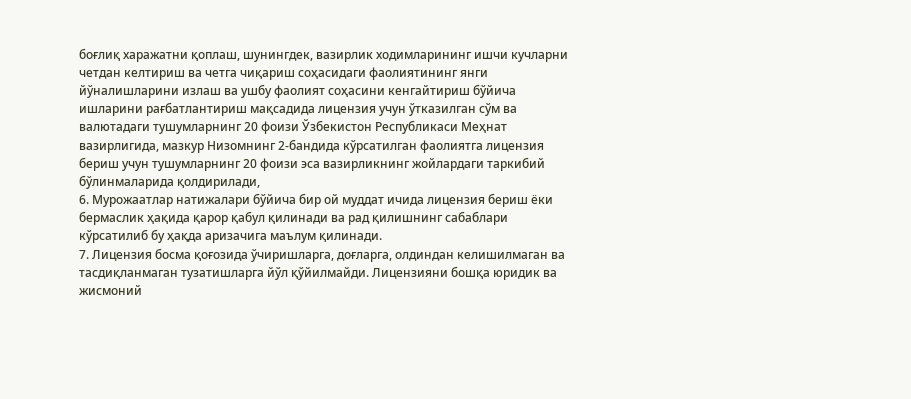боғлиқ харажатни қоплаш, шунингдек, вазирлик ходимларининг ишчи кучларни четдан келтириш ва четга чиқариш соҳасидаги фаолиятининг янги йўналишларини излаш ва ушбу фаолият соҳасини кенгайтириш бўйича ишларини рағбатлантириш мақсадида лицензия учун ўтказилган сўм ва валютадаги тушумларнинг 20 фоизи Ўзбекистон Республикаси Меҳнат вазирлигида, мазкур Низомнинг 2-бандида кўрсатилган фаолиятга лицензия бериш учун тушумларнинг 20 фоизи эса вазирликнинг жойлардаги таркибий бўлинмаларида қолдирилади,
6. Мурожаатлар натижалари бўйича бир ой муддат ичида лицензия бериш ёки бермаслик ҳақида қарор қабул қилинади ва рад қилишнинг сабаблари кўрсатилиб бу ҳақда аризачига маълум қилинади.
7. Лицензия босма қоғозида ўчиришларга, дoғлapгa, олдиндан келишилмаган ва тасдиқланмаган тузатишларга йўл қўйилмайди. Лицензияни бошқа юридик ва жисмоний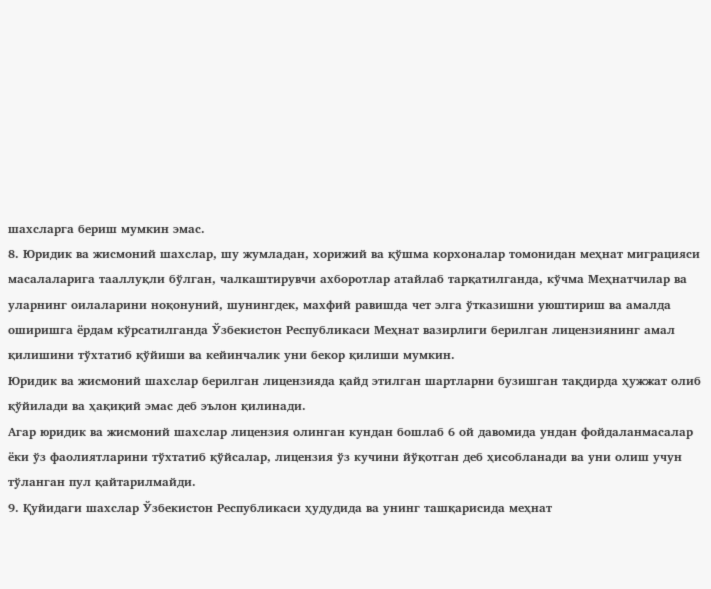шахсларга бериш мумкин эмас.
8. Юридик ва жисмоний шахслар, шу жумладан, хорижий ва қўшма корхоналар томонидан меҳнат миграцияси масалаларига тааллуқли бўлган, чалкаштирувчи ахборотлар атайлаб тарқатилганда, кўчма Меҳнатчилар ва уларнинг оилаларини ноқонуний, шунингдек, махфий равишда чет элга ўтказишни уюштириш ва амалда оширишга ёрдам кўрсатилганда Ўзбекистон Республикаси Меҳнат вазирлиги берилган лицензиянинг амал қилишини тўхтатиб қўйиши ва кейинчалик уни бекор қилиши мумкин.
Юридик ва жисмоний шахслар берилган лицензияда қайд этилган шартларни бузишган тақдирда ҳужжат олиб қўйилади ва ҳақиқий эмас деб эълон қилинади.
Агар юридик ва жисмоний шахслар лицензия олинган кундан бошлаб 6 ой давомида ундан фойдаланмасалар ёки ўз фаолиятларини тўхтатиб қўйсалар, лицензия ўз кучини йўқотган деб ҳисобланади ва уни олиш учун тўланган пул қайтарилмайди.
9. Қуйидаги шахслар Ўзбекистон Республикаси ҳудудида ва унинг ташқарисида меҳнат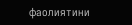фаолиятини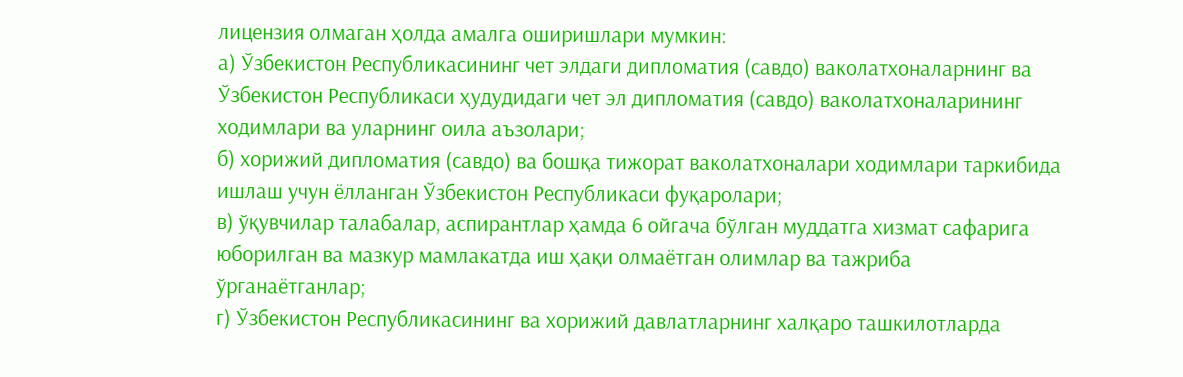лицензия олмаган ҳолда амалга оширишлари мумкин:
а) Ўзбекистон Республикасининг чет элдаги дипломатия (савдо) ваколатхоналарнинг ва Ўзбекистон Республикаси ҳудудидаги чет эл дипломатия (савдо) ваколатхоналарининг ходимлари ва уларнинг оила аъзолари;
б) хорижий дипломатия (савдо) ва бошқа тижорат ваколатхоналари ходимлари таркибида ишлаш учун ёлланган Ўзбекистон Республикаси фуқаролари;
в) ўқувчилар талабалар, аспирантлар ҳамда 6 ойгача бўлган муддатга хизмат сафарига юборилган ва мазкур мамлакатда иш ҳақи олмаётган олимлар ва тажриба ўрганаётганлар;
г) Ўзбекистон Республикасининг ва хорижий давлатларнинг халқаро ташкилотларда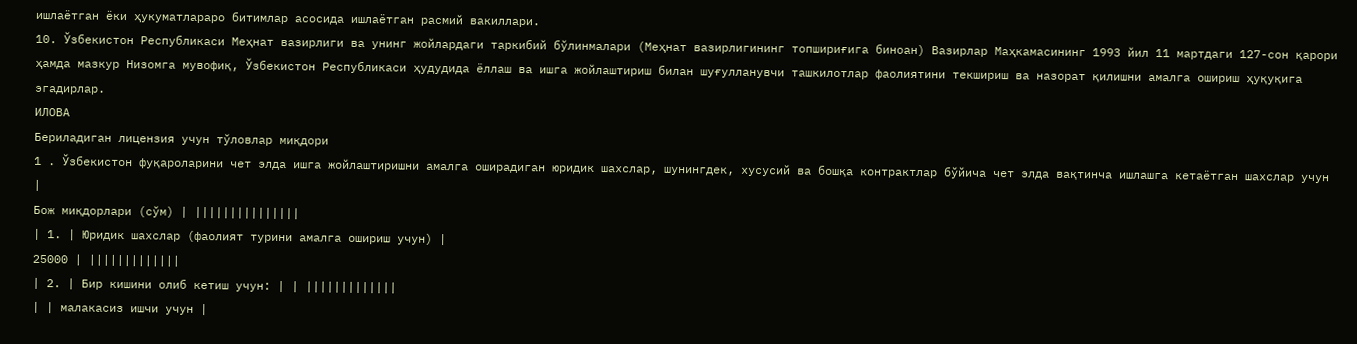ишлаётган ёки ҳукуматлараро битимлар асосида ишлаётган расмий вакиллари.
10. Ўзбекистон Республикаси Меҳнат вазирлиги ва унинг жойлардаги таркибий бўлинмалари (Меҳнат вазирлигининг топшириғига биноан) Вазирлар Маҳкамасининг 1993 йил 11 мартдаги 127-сон қарори ҳамда мазкур Низомга мувофиқ, Ўзбекистон Республикаси ҳудудида ёллаш ва ишга жойлаштириш билан шуғулланувчи ташкилотлар фаолиятини текшириш ва назорат қилишни амалга ошириш ҳуқуқига эгадирлар.
ИЛОВА
Бериладиган лицензия учун тўловлар миқдори
1 . Ўзбекистон фуқароларини чет элда ишга жойлаштиришни амалга оширадиган юридик шахслар, шунингдек, хусусий ва бошқа контрактлар бўйича чет элда вақтинча ишлашга кетаётган шахслар учун
|
Бож миқдорлари (сўм) | |||||||||||||||
| 1. | Юридик шахслар (фаолият турини амалга ошириш учун) |
25000 | |||||||||||||
| 2. | Бир кишини олиб кетиш учун: | | |||||||||||||
| | малакасиз ишчи учун |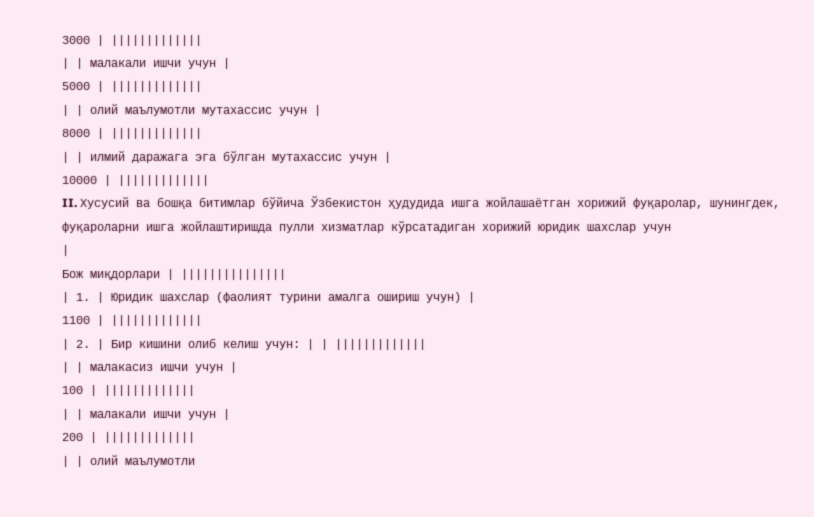3000 | |||||||||||||
| | малакали ишчи учун |
5000 | |||||||||||||
| | олий маълумотли мутахассис учун |
8000 | |||||||||||||
| | илмий даражага эга бўлган мутахассис учун |
10000 | |||||||||||||
II. Хусусий ва бошқа битимлар бўйича Ўзбекистон ҳудудида ишга жойлашаётган хорижий фуқаролар, шунингдек, фуқароларни ишга жойлаштиришда пулли хизматлар кўрсатадиган хорижий юридик шахслар учун
|
Бож миқдорлари | |||||||||||||||
| 1. | Юридик шахслар (фаолият турини амалга ошириш учун) |
1100 | |||||||||||||
| 2. | Бир кишини олиб келиш учун: | | |||||||||||||
| | малакасиз ишчи учун |
100 | |||||||||||||
| | малакали ишчи учун |
200 | |||||||||||||
| | олий маълумотли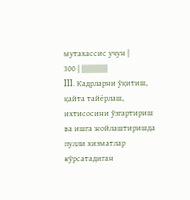мутахассис учун |
300 | |||||||||||||
III. Кадрларни ўқитиш, қайта тайёрлаш, ихтисосини ўзгартириш ва ишга жойлаштиришда пулли хизматлар кўрсатадиган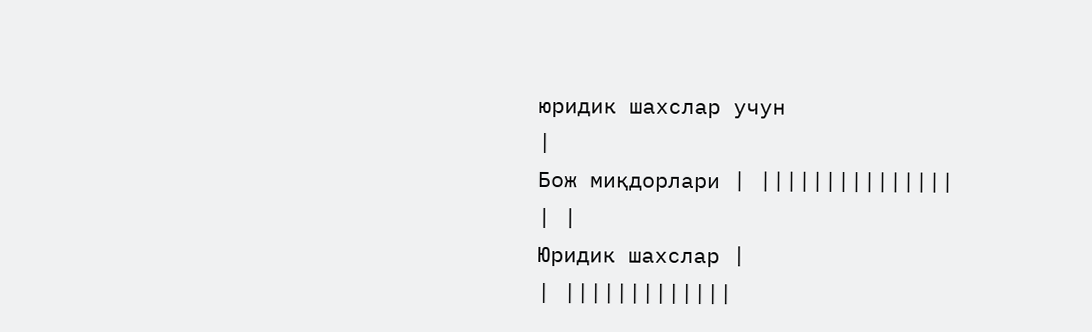юридик шахслар учун
|
Бож миқдорлари | |||||||||||||||
| |
Юридик шахслар |
| |||||||||||||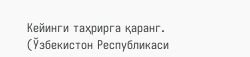Кейинги таҳрирга қаранг.
(Ўзбекистон Республикаси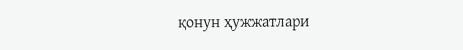қонун ҳужжатлари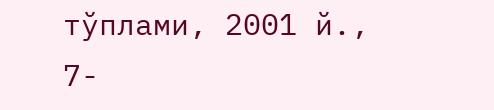тўплами, 2001 й., 7-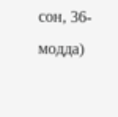сон, 36-модда)